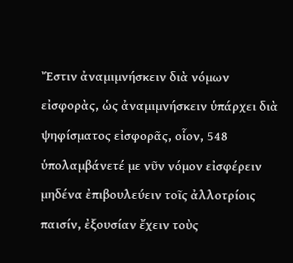Ἔστιν ἀναμιμνήσκειν διὰ νόμων εἰσφορὰς, ὡς ἀναμιμνήσκειν ὑπάρχει διὰ ψηφίσματος εἰσφορᾶς, οἷον, 548 ὑπολαμβάνετέ με νῦν νόμον εἰσφέρειν μηδένα ἐπιβουλεύειν τοῖς ἀλλοτρίοις παισίν, ἐξουσίαν ἔχειν τοὺς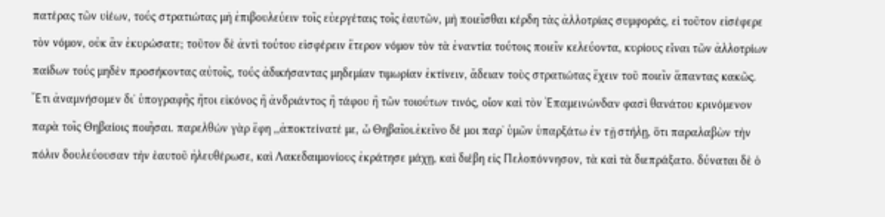πατέρας τῶν υἱέων, τούς στρατιώτας μὴ ἐπιβουλεύειν τοῖς εὐεργέταις τοῖς ἑαυτῶν, μὴ ποιεῖσθαι κέρδη τὰς ἀλλοτρίας συμφοράς, εἰ τοῦτον εἰσέφερε τὸν νόμον, οὐκ ἂν ἐκυρώσατε; τοῦτον δὲ ἀντὶ τούτου εἰσφέρειν ἕτερον νόμον τὸν τὰ ἐναντία τούτοις ποιεῖν κελεύοντα, κυρίους εἶναι τῶν ἀλλοτρίων παίδων τούς μηδὲν προσήκοντας αὐτοῖς, τούς ἀδικήσαντας μηδεμίαν τιμωρίαν ἐκτίνειν, ἄδειαν τοὺς στρατιώτας ἔχειν τοῦ ποιεῖν ἅπαντας κακῶς. Ἔτι ἀναμνήσομεν διʼ ὑπογραφῆς ἤτοι εἰκόνος ἢ ἀνδριάντος ἢ τάφου ἢ τῶν τοιούτων τινός, οἷον καὶ τὸν Ἐπαμεινώνδαν φασὶ θανάτου κρινόμενον παρὰ τοῖς Θηβαίοις ποιῆσαι. παρελθών γὰρ ἔφη ,,ἀποκτείνατέ με, ὦ Θηβαῖοι.ἐκεῖνο δέ μοι παρʼ ὑμῶν ὑπαρξάτω ἐν τῇ στήλῃ, ὅτι παραλαβὼν τὴν πόλιν δουλεύουσαν τὴν ἑαυτοῦ ἠλευθέρωσε, καὶ Λακεδαιμονίους ἐκράτησε μάχῃ, καὶ διέβη εἰς Πελοπόννησον, τὰ καὶ τὰ διεπράξατο. δύναται δὲ ὁ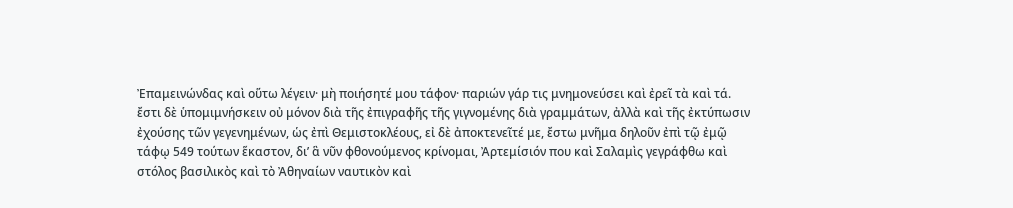Ἐπαμεινώνδας καὶ οὕτω λέγειν· μὴ ποιήσητέ μου τάφον· παριών γάρ τις μνημονεύσει καὶ ἐρεῖ τὰ καὶ τά. ἔστι δὲ ὑπομιμνήσκειν οὐ μόνον διὰ τῆς ἐπιγραφῆς τῆς γιγνομένης διὰ γραμμάτων, ἀλλὰ καὶ τῆς ἐκτύπωσιν ἐχούσης τῶν γεγενημένων, ὡς ἐπὶ Θεμιστοκλέους, εἰ δὲ ἀποκτενεῖτέ με, ἔστω μνῆμα δηλοῦν ἐπὶ τῷ ἐμῷ τάφῳ 549 τούτων ἕκαστον, διʼ ἃ νῦν φθονούμενος κρίνομαι, Ἀρτεμίσιόν που καὶ Σαλαμὶς γεγράφθω καὶ στόλος βασιλικὸς καὶ τὸ Ἀθηναίων ναυτικὸν καὶ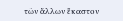τῶν ἄλλων ἕκαστον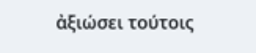ἀξιώσει τούτοις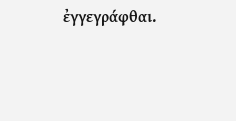ἐγγεγράφθαι.